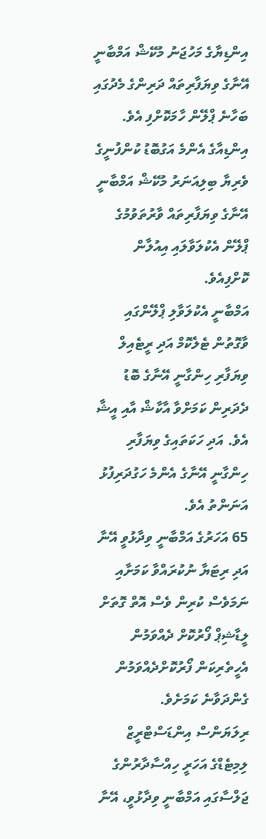އިންޑިޔާގެ މަހުޖަނު މުކޭޝް އަމްބާނީ އޭނާގެ ވިޔަފާރިތައް ދަރިންގެ މެދުގައި ބަހާނެ ޕްލޭން ހާމަކޮށްފި އެވެ.
އިންޑިއާގެ އެންމެ އަގުބޮޑު ކުންފުނީގެ ވެރިޔާ ބިލިއަނަރު މުކޭޝް އަމްބާނީ އޭނާގެ ވިޔަފާރިތައް ވާރުތަވުމުގެ ޕްލޭން އެކުލަވާލައި އިއުލާން ކޮށްފިއެވެ.
އަމްބާނީ އެކުލަވާލި ޕްލޭންގައި ވާގޮތުން ޓެލެކޮމް އަދި ރީޓެއިލް ވިޔަފާރި ހިންގާނީ އޭނާގެ ބޮޑު ދެދަރިން ކަމަށްވާ އާކާޝް އާއި އީޝާ އެވެ. އަދި ހަކަތައިގެ ވިޔަފާރި ހިންގާނީ އޭނާގެ އެންމެ ހަގުދަރިފުޅު އަނަންތު އެވެ.
65 އަހަރުގެ އަމްބާނީ ވިދާޅުވީ އޭނާ އަދި ރިޓަޔާ ނުކުރައްވާ ކަމަށާއި ނަމަވެސް ކުރިން ވެސް އޮތް ގޮތަށް ލީޑާޝިޕް ފޯރުކޮށް ދެއްވަމުން އެހީތެރިކަން ފޯރުކޮށްދެއްވަމުން ގެންދަވާނެ ކަމަށެވެ.
ރިލަޔަންސް އިންޑަސްޓްރީޒް ލިމިޓެޑްގެ އަހަރީ ހިއްސާދާރުންގެ ޖަލްސާގައި އަމްބާނީ ވިދާޅުވީ، އޭނާ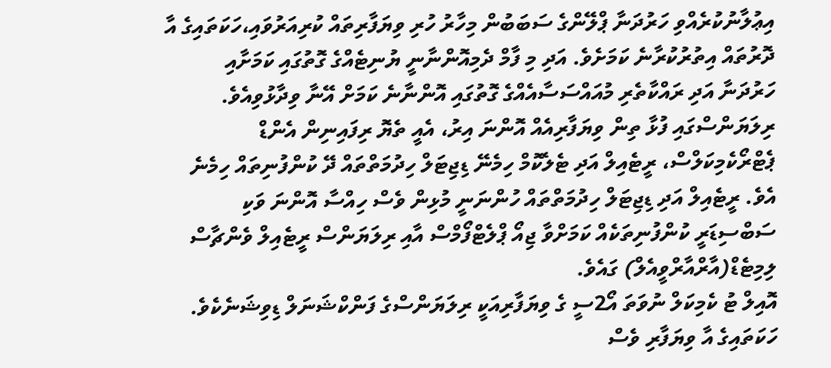އިޢުލާނުކުރެއްވި ހަރުދަނާ ޕްލޭންގެ ސަބަބުން މިހާރު ހުރި ވިޔަފާރިތައް ކުރިއަރުވައި،ހަކަތައިގެ އާ ދޮރުތައް އިތުރުކުރާނެ ކަމަށެވެ. އަދި މި ފާމް ދެމިއޮންނާނީ ޔުނިޓެއްގެ ގޮތުގައި ކަމަށާއި ހަރުދަނާ އަދި ރައްކާތެރި މުއައްސަސާއެއްގެ ގޮތުގައި އޮންނާނެ ކަމަށް އޭނާ ވިދާޅުވިއެވެ.
ރިލަޔަންސްގައި ފުޅާ ތިން ވިޔަފާރިއެއް އޮންނަ އިރު، އެއީ ތެޔޮ ރިފައިނިން އެންޑް ޕެޓްރޯކެމިކަލްސް، ރީޓެއިލް އަދި ޓެލެކޮމް ހިމެނޭ ޑިޖިޓަލް ހިދުމަތްތައް ދޭ ކުންފުނިތައް ހިމެނެ އެވެ. ރީޓެއިލް އަދި ޑިޖިޓަލް ހިދުމަތްތައް ހުންނަނީ މުޅިން ވެސް ހިއްސާ އޮންނަ ވަކި ސަބްސިޑަރީ ކުންފުނިތަކެއް ކަމަށްވާ ޖިއޯ ޕްލެޓްފޯމްސް އާއި ރިލަޔަންސް ރީޓެއިލް ވެންޗާސް ލިމިޓެޑް(އާރްއާރްވީއެލް) ގައެވެ.
އޮއިލް ޓު ކެމިކަލް ނުވަތަ އޯ2ސީ ގެ ވިޔަފާރިއަކީ ރިލަޔަންސްގެ ފަންކްޝަނަލް ޑިވިޝަނެކެވެ. ހަކަތައިގެ އާ ވިޔަފާރި ވެސް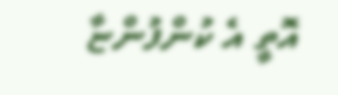އޮތީ އެ ކުންފުންޏާ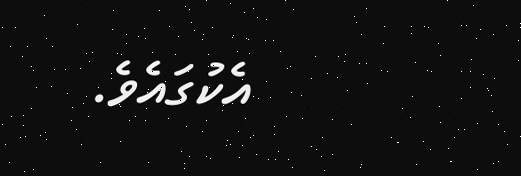އެކުގައެވެ.